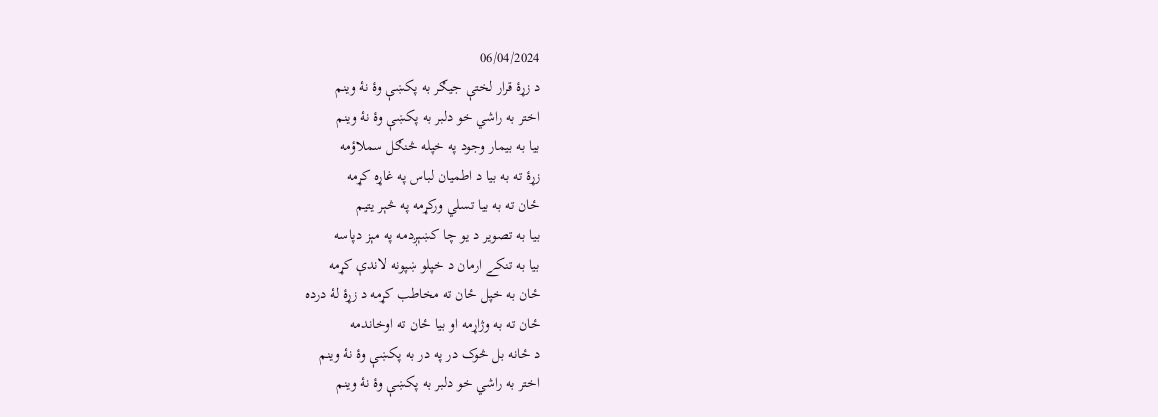06/04/2024
د زړۀ قرار لختې جيګر به پکښې وۀ نۀ وينم
اختر به راشي خو دلبر به پکښې وۀ نۀ وينم
بيا به بيمار وجود په خپله څنګل سملاؤمه
زړۀ ته به بيا د اطميان لباس په غاړه کړمه
ځان ته به بيا تسلي ورکړمه په څېر يتيم
بيا به تصوير د يو چا کښېږدمه په مېز دپاسه
بيا به تنکے ارمان د خپلو ښپونه لاندې کړمه
ځان به خپل ځان ته مخاطب کړمه د زړۀ لۀ درده
ځان ته به وژاړمه او بيا ځان ته اوخاندمه
د ځانه بل څوک در په در به پکښې وۀ نۀ وينم
اختر به راشي خو دلبر به پکښې وۀ نۀ وينم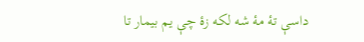داسې تۀ مۀ شه لکه زۀ چې يم بيمار تا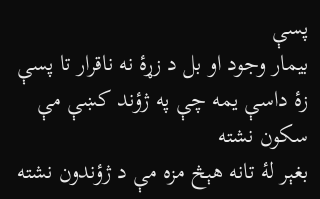پسې
بيمار وجود او بل د زړۀ نه ناقرار تا پسې
زۀ داسې يمه چې په ژؤند کښې مې سکون نشته
بغېر لۀ تانه هېڅ مزه مې د ژؤندون نشته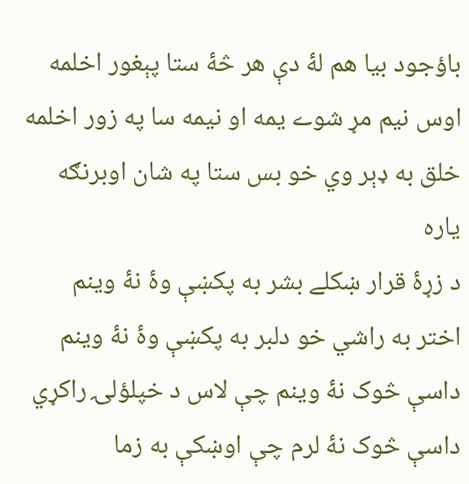باؤجود بيا هم لۀ دې هر څۀ ستا پېغور اخلمه
اوس نيم مړ شوے يمه او نيمه سا په زور اخلمه
خلق به ډېر وي خو بس ستا په شان اوبرنګه ياره
د زړۀ قرار ښکلے بشر به پکښې وۀ نۀ وينم
اختر به راشي خو دلبر به پکښې وۀ نۀ وينم
داسې څوک نۀ وينم چې لاس د خپلؤلۍ راکړي
داسې څوک نۀ لرم چې اوښکې به زما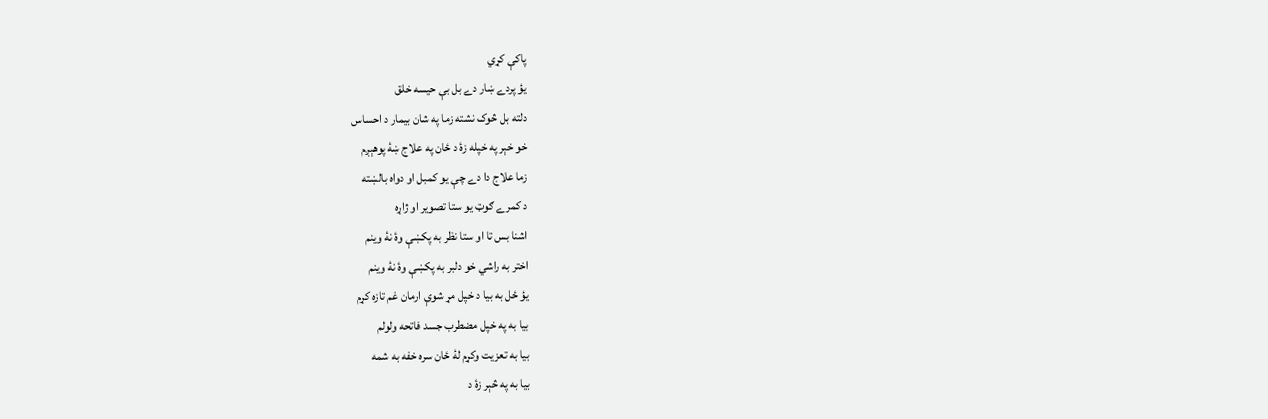پاکې کړي
يؤ پردے ښار دے بل بې حيسه خلق
دلته بل څوک نشته زما په شان بيمار د احساس
خو خېر په خپله زۀ د ځان په علاج ښۀ پوهېږم
زما علاج دا دے چې يو کمبل او دواه بالښته
د کمرے ګوټ يو ستا تصوير او ژاړه
اشنا بس تا او ستا نظر به پکښې وۀ نۀ وينم
اختر به راشي خو دلبر به پکښې وۀ نۀ وينم
يؤ ځل به بيا د خپل مړ شوې ارمان غم تازه کړم
بيا به په خپل مضطرب جسد فاتحه ولولم
بيا به تعزیت وکړم لۀ ځان سره خفه به شمه
بيا به په څېر زۀ د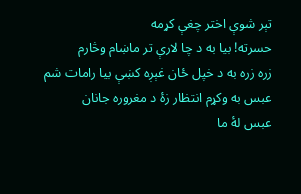تېر شوې اختر چغې کړمه
حسرته! بيا به د چا لارې تر ماښام وڅارم
زره زره به د خپل ځان غېږه کښې بيا رامات شم
عبس به وکړم انتظار زۀ د مغروره جانان
عبس لۀ ما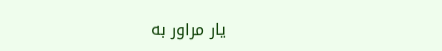يار مراور به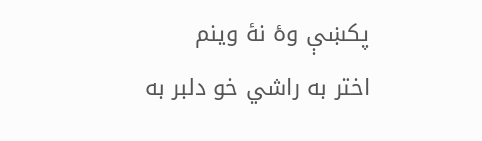پکښې وۀ نۀ وينم
اختر به راشي خو دلبر به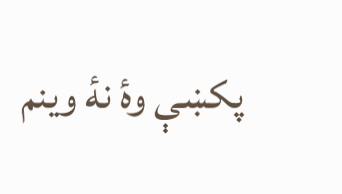پکښې وۀ نۀ وينم